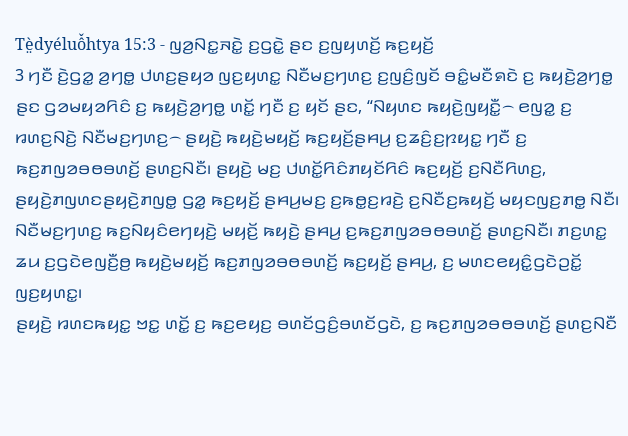Tè̤dyéluô̌htya 15:3 - ꤜꤤ꤬ꤡꤢ꤭ꤏꤢꤧ꤭ ꤢ꤬ꤞꤢꤧ꤭ ꤔꤢ ꤢ꤬ꤜꤟꤛꤢꤩ꤬ ꤒꤢ꤬ꤟꤢꤩ꤬
3 ꤚꤢꤪ ꤢꤧ꤬ꤞꤤ꤭ ꤤ꤬ꤚꤥ꤭ ꤓꤛꤢ꤬ꤔꤟꤤ ꤜꤢ꤬ꤟꤛꤢ꤭ ꤡꤢꤪꤗꤢ꤬ꤚꤛꤢ꤬ ꤢ꤬ꤜꤢꤨ꤬ꤜꤢꤩ ꤋꤢꤨ꤭ꤗꤢꤪꤎꤢꤧ ꤢ꤬ ꤒꤟꤢꤧ꤬ꤤ꤬ꤚꤥ꤭ ꤔꤢ ꤞꤤꤗꤟꤤꤖꤢꤨ ꤢ꤬ ꤒꤟꤢꤧ꤬ꤤ꤬ꤚꤥ꤭ ꤛꤢꤩ꤭ ꤚꤢꤪ ꤢ꤬ ꤟꤢꤩ ꤔꤢ, “ꤡꤟꤛꤢ ꤒꤟꤢꤧ꤬ꤜꤟꤢꤪ꤭꤮ ꤕꤜꤤ꤭ ꤢ꤬ ꤙꤛꤢ꤬ꤡꤢꤧ꤬ ꤡꤢꤪꤗꤢ꤬ꤚꤛꤢ꤬꤮ ꤔꤟꤢꤧ꤬ ꤒꤟꤢꤧ꤬ꤗꤟꤢꤩ꤬ ꤒꤢ꤬ꤟꤢꤩ꤬ꤔꤌꤣ꤬ ꤢ꤬ꤘꤢꤨ꤬ꤢ꤬ꤐꤟꤢ꤭ ꤚꤢꤪ ꤢ꤬ ꤒꤢ꤬ꤊꤜꤤꤋꤥꤋꤛꤢꤩ꤬ ꤔꤛꤢ꤬ꤡꤢꤪ꤯ ꤔꤟꤢꤧ꤬ ꤗꤢ꤬ ꤓꤛꤢꤩ꤭ꤖꤢꤨꤊꤟꤢꤩꤖꤢꤨ ꤒꤢ꤬ꤟꤢꤩ꤬ ꤢ꤬ꤡꤢꤪꤖꤛꤢ꤬, ꤔꤟꤢꤧ꤬ꤊꤜꤛꤢꤔꤟꤢꤧ꤬ꤊꤜꤥ꤭ ꤞꤤ꤭ ꤒꤢ꤬ꤟꤢꤩ꤬ ꤔꤌꤣ꤬ꤗꤢ꤬ ꤢ꤬ꤒꤥ꤭ꤢ꤬ꤙꤢꤧ꤬ ꤢ꤬ꤡꤢꤪꤢ꤬ꤒꤟꤢꤩ꤬ ꤗꤟꤢꤜꤢ꤬ꤊꤥ꤭ ꤡꤢꤪ꤯
ꤡꤢꤪꤗꤢ꤬ꤚꤛꤢ꤬ ꤒꤢ꤬ꤡꤟꤢꤨꤕꤚꤟꤢꤧ꤬ ꤗꤟꤢꤩ꤬ ꤒꤟꤢꤧ꤬ ꤔꤌꤣ꤬ ꤢ꤬ꤒꤢ꤬ꤊꤜꤤꤋꤥꤋꤛꤢꤩ꤬ ꤔꤛꤢ꤬ꤡꤢꤪ꤯ ꤊꤢ꤬ꤛꤢ꤭ ꤘꤣ ꤢ꤬ꤞꤢꤧꤕꤜꤢꤪ꤬ꤥ꤬ ꤒꤟꤢꤧ꤬ꤗꤟꤢꤩ꤬ ꤒꤢ꤬ꤊꤜꤤꤋꤥꤋꤛꤢꤩ꤬ ꤒꤢ꤬ꤟꤢꤩ꤬ ꤔꤌꤣ꤬, ꤢ꤬ ꤗꤛꤢꤕꤟꤢꤨ꤭ꤞꤢꤧꤑꤢꤩ꤭ ꤜꤢ꤬ꤟꤛꤢ꤭꤯
ꤔꤟꤢꤧ꤬ ꤙꤛꤢꤒꤟꤢ꤭ ꤠꤢ꤭ ꤛꤢꤩ꤭ ꤢ꤬ ꤒꤢ꤬ꤕꤟꤢ꤬ ꤋꤛꤢꤩꤞꤢꤨ꤬ꤋꤛꤢꤩꤞꤢꤧ, ꤢ꤬ ꤒꤢ꤬ꤊꤜꤤꤋꤥꤋꤛꤢꤩ꤬ ꤔꤛꤢ꤬ꤡꤢꤪ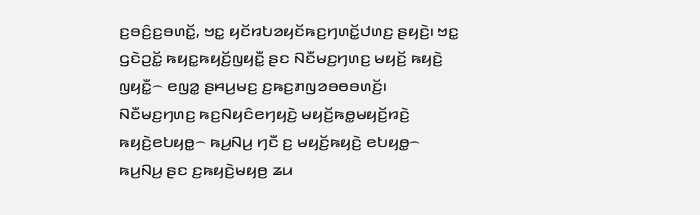ꤢ꤬ꤋꤢꤨ꤬ꤢ꤬ꤋꤛꤢꤩ꤭, ꤠꤢ꤭ ꤟꤢꤩꤙꤝꤤꤟꤢꤩꤒꤢ꤬ꤚꤛꤢꤩ꤭ꤓꤛꤢ꤬ ꤔꤟꤢꤧ꤬꤯ ꤠꤢ꤭ ꤞꤢꤧꤑꤢꤩ꤭ ꤒꤟꤢ꤭ꤒꤟꤢꤩ꤬ꤜꤟꤢꤪ꤭ ꤔꤢ ꤡꤢꤪꤗꤢ꤬ꤚꤛꤢ꤬ ꤗꤟꤢꤩ꤬ ꤒꤟꤢꤧ꤬ ꤜꤟꤢꤪ꤭꤮ ꤕꤜꤤ꤭ ꤔꤌꤣ꤬ꤗꤢ꤬ ꤢ꤬ꤒꤢ꤬ꤊꤜꤤꤋꤥꤋꤛꤢꤩ꤬꤯
ꤡꤢꤪꤗꤢ꤬ꤚꤛꤢ꤬ ꤒꤢ꤬ꤡꤟꤢꤨꤕꤚꤟꤢꤧ꤬ ꤗꤟꤢꤩ꤬ꤒꤥ꤭ꤗꤟꤢꤩ꤬ꤙꤢꤧ꤬ ꤒꤟꤢꤧ꤬ꤕꤝꤟꤥ꤭꤮ ꤒꤣ꤬ꤡꤣ꤬ ꤚꤢꤪ ꤢ꤬ ꤗꤟꤢꤩ꤬ꤒꤟꤢꤧ꤬ ꤕꤝꤟꤥ꤭꤮ ꤒꤣ꤬ꤡꤣ꤬ ꤔꤢ ꤢ꤬ꤒꤟꤢꤧ꤬ꤗꤟꤥ꤬ ꤘꤣ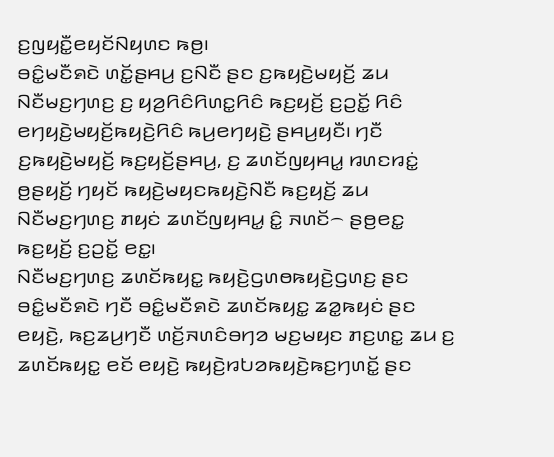ꤢ꤬ꤜꤟꤢꤪ꤭ꤕꤟꤢꤩꤡꤟꤛꤢ ꤒꤥ꤬꤯
ꤋꤢꤨ꤭ꤗꤢꤪꤎꤢꤧ ꤛꤢꤩ꤭ꤔꤌꤣ꤬ ꤢ꤬ꤡꤢꤪ ꤔꤢ ꤢ꤬ꤒꤟꤢꤧ꤬ꤗꤟꤢꤩ꤬ ꤘꤣ ꤡꤢꤪꤗꤢ꤬ꤚꤛꤢ꤬ ꤢ꤬ ꤟꤤ꤬ꤖꤢꤨꤖꤛꤢ꤭ꤖꤢꤨ ꤒꤢ꤬ꤟꤢꤩ꤬ ꤢ꤬ꤑꤢꤩ꤭ ꤖꤢꤨ ꤕꤚꤟꤢꤧ꤬ꤗꤟꤢꤩ꤬ꤒꤟꤢꤧ꤬ꤖꤢꤨ ꤒꤣ꤬ꤕꤚꤟꤢꤧ꤬ ꤔꤌꤣ꤬ꤟꤢꤪ꤯ ꤚꤢꤪ ꤢ꤬ꤒꤟꤢꤧ꤬ꤗꤟꤢꤩ꤬ ꤒꤢ꤬ꤟꤢꤩ꤬ꤔꤌꤣ꤬, ꤢ꤬ ꤘꤛꤢꤩꤜꤟꤌꤣ꤭ ꤙꤛꤢꤙꤢꤦ꤭ ꤥ꤬ꤔꤟꤢꤩ꤬ ꤚꤟꤢꤩ ꤒꤟꤢꤧ꤬ꤗꤟꤢꤒꤟꤢꤧ꤬ꤡꤢꤪ ꤒꤢ꤬ꤟꤢꤩ꤬ ꤘꤣ ꤡꤢꤪꤗꤢ꤬ꤚꤛꤢ꤬ ꤊꤟꤢꤦ ꤘꤛꤢꤩꤜꤟꤌꤣ꤭ ꤢꤨ꤭ ꤏꤛꤢꤩ꤮ ꤔꤥ꤬ꤕꤢ꤭ ꤒꤢ꤬ꤟꤢꤩ꤬ ꤢ꤬ꤑꤢꤩ꤭ ꤕꤢ꤭꤯
ꤡꤢꤪꤗꤢ꤬ꤚꤛꤢ꤬ ꤘꤛꤢꤩꤒꤟꤢ꤭ ꤒꤟꤢꤧ꤬ꤞꤛꤥꤒꤟꤢꤧ꤬ꤞꤛꤢ꤬ ꤔꤢ ꤋꤢꤨ꤭ꤗꤢꤪꤎꤢꤧ ꤚꤢꤪ ꤋꤢꤨ꤭ꤗꤢꤪꤎꤢꤧ ꤘꤛꤢꤩꤒꤟꤢ꤭ ꤘꤤ꤭ꤒꤟꤢꤦ ꤔꤢ ꤕꤟꤢꤧ꤬, ꤒꤢ꤬ꤘꤣ꤬ꤚꤢꤪ ꤛꤢꤩ꤬ꤏꤛꤢꤨꤋꤚꤤ ꤗꤢ꤬ꤗꤟꤢ ꤊꤢ꤬ꤛꤢ꤭ ꤘꤣ ꤢ꤬ ꤘꤛꤢꤩꤒꤟꤢ꤭ ꤕꤢꤩ ꤕꤟꤢꤧ꤬ ꤒꤟꤢꤧ꤬ꤙꤝꤤꤒꤟꤢꤧ꤬ꤒꤢ꤬ꤚꤛꤢꤩ꤭ ꤔꤢ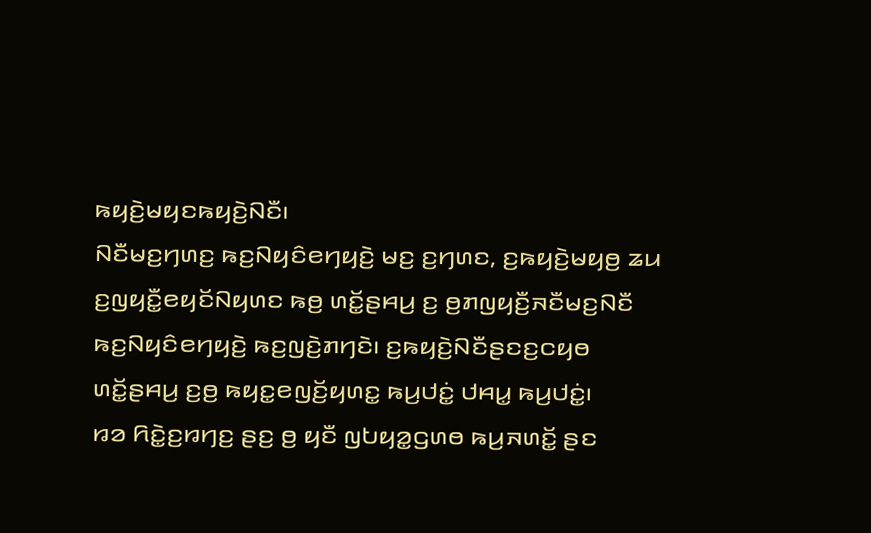ꤒꤟꤢꤧ꤬ꤗꤟꤢꤒꤟꤢꤧ꤬ꤡꤢꤪ꤯
ꤡꤢꤪꤗꤢ꤬ꤚꤛꤢ꤬ ꤒꤢ꤬ꤡꤟꤢꤨꤕꤚꤟꤢꤧ꤬ ꤗꤢ꤬ ꤢ꤬ꤚꤛꤢ, ꤢ꤬ꤒꤟꤢꤧ꤬ꤗꤟꤥ꤬ ꤘꤣ ꤢ꤬ꤜꤟꤢꤪ꤭ꤕꤟꤢꤩꤡꤟꤛꤢ ꤒꤥ꤬ ꤛꤢꤩ꤭ꤔꤌꤣ꤬ ꤢ꤬ ꤥ꤬ꤊꤜꤟꤢꤪ꤬ꤏꤢꤪꤗꤢ꤬ꤡꤢꤪ ꤒꤢ꤬ꤡꤟꤢꤨꤕꤚꤟꤢꤧ꤬ ꤒꤢ꤬ꤜꤢꤧ꤬ꤊꤚꤢꤧ꤯ ꤢ꤬ꤒꤟꤢꤧ꤬ꤡꤢꤪꤔꤢꤢ꤬ꤍꤟꤥ ꤛꤢꤩ꤭ꤔꤌꤣ꤬ ꤢ꤬ꤥ꤬ ꤒꤟꤢ꤭ꤕꤜꤢꤩ꤬ꤟꤛꤢ꤭ ꤒꤣ꤬ꤓꤢꤦ꤭ ꤓꤌꤣ꤭ ꤒꤣ꤬ꤓꤢꤦ꤭꤯
ꤙꤤ ꤖꤢꤧ꤭ꤢ꤬ꤙꤚꤢ꤬ ꤔꤢ꤬ ꤥ꤬ ꤟꤢꤪ ꤜꤝꤟꤤ꤭ꤞꤛꤥ ꤒꤣ꤬ꤏꤛꤢꤩ꤭ ꤔꤢ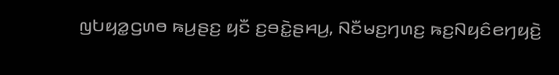ꤜꤝꤟꤤ꤭ꤞꤛꤥ ꤒꤣ꤬ꤔꤢ꤬ ꤟꤢꤪ ꤢ꤬ꤋꤢꤧ꤭ꤔꤌꤣ꤬, ꤡꤢꤪꤗꤢ꤬ꤚꤛꤢ꤬ ꤒꤢ꤬ꤡꤟꤢꤨꤕꤚꤟꤢꤧ꤬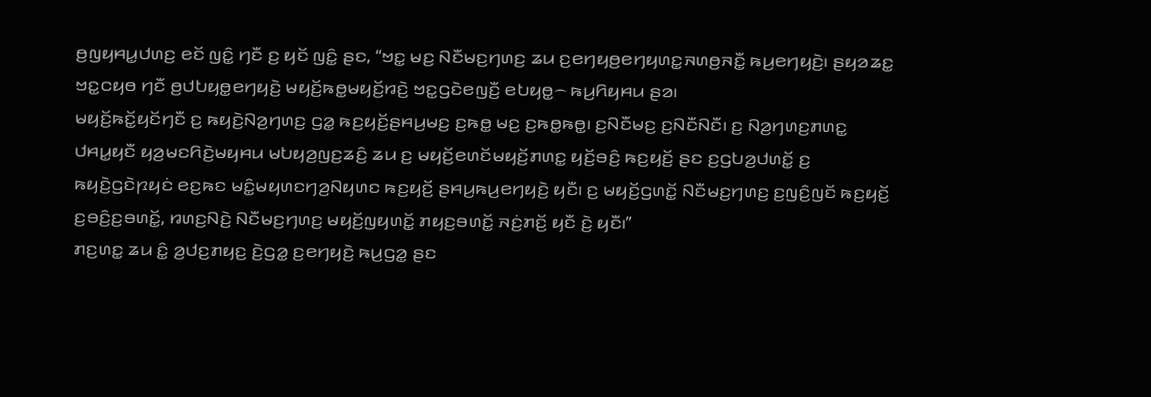ꤥ꤬ꤜꤟꤌꤣ꤭ꤓꤛꤢ꤬ ꤕꤢꤩ ꤜꤢꤨ꤭ ꤚꤢꤪ ꤢ꤬ ꤟꤢꤩ ꤜꤢꤨ꤭ ꤔꤢ, “ꤠꤢ꤭ ꤗꤢ꤬ ꤡꤢꤪꤗꤢ꤬ꤚꤛꤢ꤬ ꤘꤣ ꤢ꤬ꤕꤚꤟꤥ꤬ꤕꤚꤟꤛꤢ꤭ꤏꤛꤥ꤬ꤏꤢꤪ꤭ ꤒꤣ꤬ꤕꤚꤟꤢꤧ꤬꤯ ꤔꤟꤤꤘꤢ꤭ ꤠꤢ꤭ꤍꤟꤥ ꤚꤢꤪ ꤥ꤬ꤓꤝꤟꤥ꤭ꤕꤚꤟꤢꤧ꤬ ꤗꤟꤢꤩ꤬ꤒꤥ꤭ꤗꤟꤢꤩ꤬ꤙꤢꤧ꤬ ꤠꤢ꤭ꤞꤢꤧꤕꤜꤢꤪ꤬ ꤕꤝꤟꤥ꤭꤮ ꤒꤣ꤬ꤖꤟꤌꤣ ꤔꤤ꤯
ꤗꤟꤢꤩ꤬ꤒꤢꤩ꤭ꤟꤢꤩꤚꤢꤪ ꤢ꤬ ꤒꤟꤢꤧ꤬ꤡꤤ꤬ꤚꤛꤢ꤬ ꤞꤤ꤭ ꤒꤢ꤬ꤟꤢꤩ꤬ꤔꤌꤣ꤬ꤗꤢ꤬ ꤢ꤬ꤒꤥ꤭ ꤗꤢ꤬ ꤢ꤬ꤒꤥ꤭ꤒꤥ꤭꤯ ꤢ꤬ꤡꤢꤪꤗꤢ꤬ ꤢ꤬ꤡꤢꤪꤡꤢꤪ꤯ ꤢ꤬ ꤡꤤ꤬ꤚꤛꤢ꤬ꤊꤛꤢ꤭ ꤓꤌꤣ꤭ꤟꤢꤪ ꤟꤤ꤬ꤗꤢꤖꤢꤧ꤬ꤗꤟꤌꤣ ꤗꤝꤟꤤ꤬ꤜꤢ꤬ꤘꤢꤨ꤬ ꤘꤣ ꤢ꤬ ꤗꤟꤢꤩ꤬ꤕꤛꤢꤩꤗꤟꤢꤩ꤬ꤊꤛꤢ꤭ ꤟꤢꤩ꤬ꤋꤢꤨ꤬ ꤒꤢ꤬ꤟꤢꤩ꤬ ꤔꤢ ꤢ꤬ꤞꤝꤤ꤬ꤓꤛꤢꤩ꤭ ꤢ꤬ ꤒꤟꤢꤧ꤬ꤞꤢꤧꤐꤟꤢꤦ ꤕꤢ꤬ꤒꤢ ꤗꤢꤨ꤭ꤗꤟꤛꤢꤚꤤ꤬ꤡꤟꤛꤢ ꤒꤢ꤬ꤟꤢꤩ꤬ ꤔꤌꤣ꤬ꤒꤣ꤬ꤕꤚꤟꤢꤧ꤬ ꤟꤢꤪ꤯ ꤢ꤬ ꤗꤟꤢꤩ꤬ꤞꤛꤢꤩ꤭ ꤡꤢꤪꤗꤢ꤬ꤚꤛꤢ꤬ ꤢ꤬ꤜꤢꤨ꤬ꤜꤢꤩ ꤒꤢ꤬ꤟꤢꤩ꤬ ꤢ꤬ꤋꤢꤨ꤬ꤢ꤬ꤋꤛꤢꤩ꤭, ꤙꤛꤢ꤬ꤡꤢꤧ꤬ ꤡꤢꤪꤗꤢ꤬ꤚꤛꤢ꤬ ꤗꤟꤢꤩ꤬ꤜꤟꤛꤢꤩ꤭ ꤊꤟꤢ꤬ꤋꤛꤢꤩ꤭ ꤏꤢꤦ꤬ꤊꤢꤩ꤬ ꤟꤢꤪ ꤢꤧ꤬ ꤟꤢꤪ꤯”
ꤊꤢ꤬ꤛꤢ꤭ ꤘꤣ ꤢꤨ꤭ ꤤ꤬ꤓꤢ꤬ꤊꤟꤢ꤬ ꤢꤧ꤬ꤞꤤ꤭ ꤢ꤬ꤕꤚꤟꤢꤧ꤬ ꤒꤣ꤬ꤞꤤ꤭ ꤔꤢ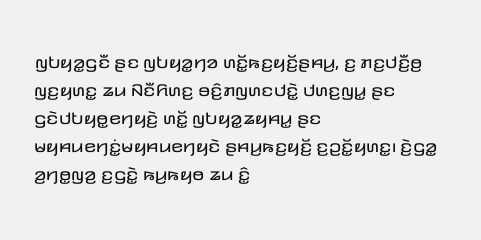ꤜꤝꤟꤤ꤭ꤞꤢꤪ ꤔꤢ ꤜꤝꤟꤤ꤭ꤚꤤ ꤛꤢꤩ꤭ꤒꤢ꤬ꤟꤢꤩ꤬ꤔꤌꤣ꤬, ꤢ꤬ ꤊꤢ꤬ꤓꤢꤪ꤬ꤥ꤬ ꤜꤢ꤬ꤟꤛꤢ꤭ ꤘꤣ ꤡꤢꤪꤖꤛꤢ꤬ ꤋꤢꤨ꤬ꤊꤜꤛꤢꤓꤢꤧ꤭ ꤓꤛꤢ꤬ꤜꤣ꤭ ꤔꤢ ꤞꤢꤧꤓꤝꤟꤥ꤭ꤕꤚꤟꤢꤧ꤬ ꤛꤢꤩ꤭ ꤜꤝꤟꤤ꤭ꤘꤟꤌꤣ꤭ ꤔꤢ ꤗꤟꤌꤣꤕꤚꤢꤦ꤭ꤗꤟꤌꤣꤕꤚꤟꤢꤧ ꤔꤌꤣ꤬ꤒꤢ꤬ꤟꤢꤩ꤬ ꤢ꤬ꤑꤢꤩ꤭ꤟꤛꤢ꤭꤯ ꤢꤧ꤬ꤞꤤ꤭ ꤤ꤬ꤚꤥ꤭ꤜꤤ꤬ ꤢ꤬ꤞꤢꤧ꤭ ꤒꤣ꤬ꤒꤟꤥ ꤘꤣ ꤢꤨ꤭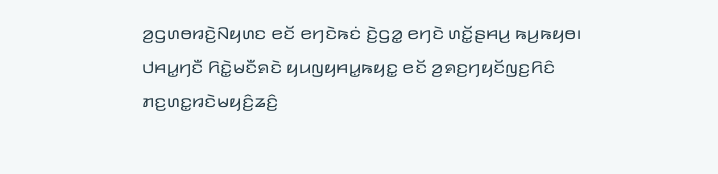ꤤ꤬ꤞꤛꤥꤙꤢꤧ꤬ꤡꤟꤛꤢ ꤕꤢꤩ ꤕꤚꤢꤧꤒꤢꤦ ꤢꤧ꤬ꤞꤤ꤭ ꤕꤚꤢꤧ ꤛꤢꤩ꤭ꤔꤌꤣ꤬ ꤒꤣ꤬ꤒꤟꤥ꤯
ꤓꤌꤣ꤭ꤚꤢꤪ ꤖꤢꤧ꤭ꤗꤢꤪꤎꤢꤧ ꤟꤣꤜꤟꤌꤣ꤭ꤒꤟꤢ꤭ ꤕꤢꤩ ꤤ꤬ꤎꤢ꤬ꤚꤟꤢꤩꤜꤢ꤬ꤖꤢꤨ ꤊꤢ꤬ꤛꤢ꤭ꤙꤢꤧꤗꤟꤢꤨ꤬ꤘꤢꤨ꤬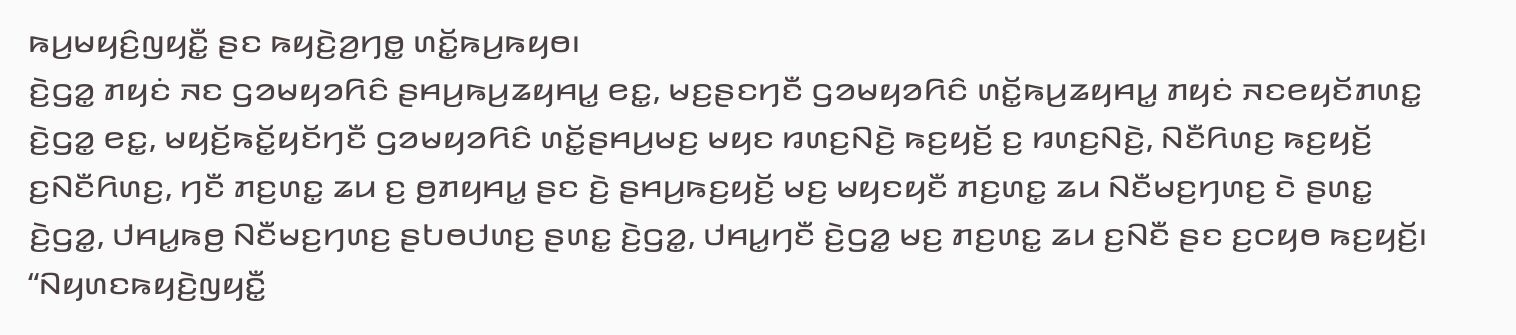ꤒꤣ꤬ꤗꤟꤢꤨ꤬ꤜꤟꤢꤪ꤭ ꤔꤢ ꤒꤟꤢꤧ꤬ꤤ꤬ꤚꤥ꤭ ꤛꤢꤩ꤭ꤒꤣ꤬ꤒꤟꤥ꤯
ꤢꤧ꤬ꤞꤤ꤭ ꤊꤟꤢꤦ ꤏꤢ ꤞꤤꤗꤟꤤꤖꤢꤨ ꤔꤌꤣ꤬ꤒꤣ꤬ꤘꤟꤌꤣ꤭ ꤕꤢ꤭, ꤗꤢ꤬ꤔꤢꤚꤢꤪ ꤞꤤꤗꤟꤤꤖꤢꤨ ꤛꤢꤩ꤭ꤒꤣ꤬ꤘꤟꤌꤣ꤭ ꤊꤟꤢꤦ ꤏꤢꤕꤟꤢꤩꤊꤛꤢ꤭ ꤢꤧ꤬ꤞꤤ꤭ ꤕꤢ꤭, ꤗꤟꤢꤩ꤬ꤒꤢꤩ꤭ꤟꤢꤩꤚꤢꤪ ꤞꤤꤗꤟꤤꤖꤢꤨ ꤛꤢꤩ꤭ꤔꤌꤣ꤬ꤗꤢ꤬ ꤗꤟꤢ ꤙꤛꤢ꤬ꤡꤢꤧ꤬ ꤒꤢ꤬ꤟꤢꤩ꤬ ꤢ꤬ ꤙꤛꤢ꤬ꤡꤢꤧ꤬, ꤡꤢꤪꤖꤛꤢ꤬ ꤒꤢ꤬ꤟꤢꤩ꤬ ꤢ꤬ꤡꤢꤪꤖꤛꤢ꤬, ꤚꤢꤪ ꤊꤢ꤬ꤛꤢ꤭ ꤘꤣ ꤢ꤬ ꤥ꤬ꤊꤟꤌꤣ꤭ ꤔꤢ ꤢꤧ꤬ ꤔꤌꤣ꤬ꤒꤢ꤬ꤟꤢꤩ꤬ ꤗꤢ꤬ ꤗꤟꤢꤟꤢꤪ ꤊꤢ꤬ꤛꤢ꤭ ꤘꤣ ꤡꤢꤪꤗꤢ꤬ꤚꤛꤢ꤬ ꤢꤧ ꤔꤛꤢ꤭ ꤢꤧ꤬ꤞꤤ꤭, ꤓꤌꤣ꤭ꤒꤥ꤬ ꤡꤢꤪꤗꤢ꤬ꤚꤛꤢ꤬ ꤔꤝꤥꤓꤛꤢ꤬ ꤔꤛꤢ꤭ ꤢꤧ꤬ꤞꤤ꤭, ꤓꤌꤣ꤭ꤚꤢꤪ ꤢꤧ꤬ꤞꤤ꤭ ꤗꤢ꤬ ꤊꤢ꤬ꤛꤢ꤭ ꤘꤣ ꤢ꤬ꤡꤢꤪ ꤔꤢ ꤢ꤬ꤍꤟꤥ ꤒꤢ꤬ꤟꤢꤩ꤬꤯
“ꤡꤟꤛꤢꤒꤟꤢꤧ꤬ꤜꤟꤢꤪ꤭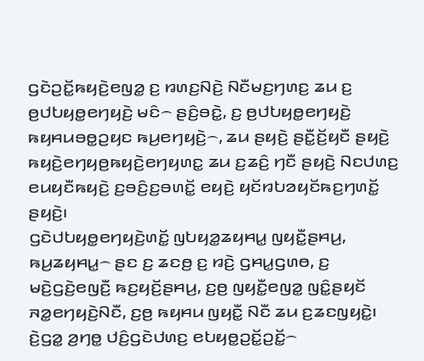ꤞꤢꤧꤑꤢꤩ꤭ꤒꤟꤢꤧ꤬ꤕꤜꤤ꤭ ꤢ꤬ ꤙꤛꤢ꤬ꤡꤢꤧ꤬ ꤡꤢꤪꤗꤢ꤬ꤚꤛꤢ꤬ ꤘꤣ ꤢ꤬ ꤥ꤬ꤓꤝꤟꤥ꤭ꤕꤚꤟꤢꤧ꤬ ꤗꤢꤨ꤮ ꤔꤢꤨ꤬ꤋꤢꤧ꤭, ꤢ꤬ ꤥ꤬ꤓꤝꤟꤥ꤭ꤕꤚꤟꤢꤧ꤬ ꤒꤟꤌꤣꤋꤥ꤭ꤑꤟꤢ ꤒꤣ꤬ꤕꤚꤟꤢꤧ꤬꤮, ꤘꤣ ꤔꤟꤢꤧ꤬ ꤔꤢꤪ꤭ꤢꤩ꤬ꤟꤢꤪ ꤔꤟꤢꤧ꤬ ꤒꤟꤢꤧ꤬ꤕꤚꤟꤥ꤬ꤒꤟꤢꤧ꤬ꤕꤚꤟꤛꤢ꤭ ꤘꤣ ꤢ꤬ꤘꤢꤨ꤬ ꤚꤢꤪ ꤔꤟꤢꤧ꤬ ꤡꤢꤓꤛꤢ꤬ ꤕꤣꤟꤢꤪꤒꤟꤢꤧ꤬ ꤢ꤬ꤋꤢꤨ꤬ꤢ꤬ꤋꤛꤢꤩ꤭ ꤕꤟꤢꤧ꤬ ꤟꤢꤩꤙꤝꤤꤟꤢꤩꤒꤢ꤬ꤚꤛꤢꤩ꤭ ꤔꤟꤢꤧ꤬꤯
ꤞꤢꤧꤓꤝꤟꤥ꤭ꤕꤚꤟꤢꤧ꤬ꤛꤢꤩ꤭ ꤜꤝꤟꤤ꤭ꤘꤟꤌꤣ꤭ ꤜꤟꤢꤪ꤭ꤔꤌꤣ꤬, ꤒꤣ꤬ꤘꤟꤌꤣ꤭꤮ ꤔꤢ ꤢ꤬ ꤘꤢꤥ꤬ ꤢ꤬ ꤙꤢꤧ꤬ ꤞꤌꤣ꤭ꤞꤛꤥ, ꤢ꤬ ꤗꤢꤧ꤬ꤞꤢꤧ꤬ꤕꤜꤢꤪ꤬ ꤒꤢ꤬ꤟꤢꤩ꤬ꤔꤌꤣ꤬, ꤢ꤬ꤥ꤬ ꤜꤟꤢꤪ꤭ꤕꤜꤤ꤭ ꤜꤢꤨ꤭ꤔꤟꤢꤩ ꤏꤤ꤭ꤕꤚꤟꤢꤧ꤬ꤡꤢꤪ, ꤢ꤬ꤥ꤬ ꤒꤟꤌꤣ ꤜꤟꤢꤪ꤭ ꤡꤢꤪ ꤘꤣ ꤢ꤬ꤘꤢꤜꤟꤢꤧ꤭꤯ ꤢꤧ꤬ꤞꤤ꤭ ꤤ꤬ꤚꤥ꤭ ꤓꤢꤨ꤬ꤞꤢꤧꤓꤛꤢ꤬ ꤕꤝꤟꤥ꤭ꤑꤢꤩ꤭ꤑꤢꤩ꤭꤮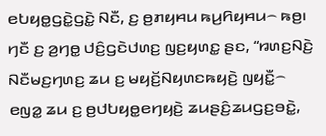ꤕꤝꤟꤥ꤭ꤞꤢꤧ꤭ꤞꤢꤧ꤭ ꤡꤢꤪ, ꤢ꤬ ꤥ꤬ꤊꤟꤌꤣ ꤒꤣ꤬ꤖꤟꤌꤣ꤮ ꤒꤥ꤬꤯ ꤚꤢꤪ ꤢ꤬ ꤤ꤬ꤚꤥ꤭ ꤓꤢꤨ꤬ꤞꤢꤧꤓꤛꤢ꤬ ꤜꤢ꤬ꤟꤛꤢ꤭ ꤔꤢ, “ꤙꤛꤢ꤬ꤡꤢꤧ꤬ ꤡꤢꤪꤗꤢ꤬ꤚꤛꤢ꤬ ꤘꤣ ꤢ꤬ ꤗꤟꤢꤩ꤬ꤡꤟꤛꤢꤒꤟꤢꤧ꤬ ꤜꤟꤢꤪ꤭꤮ ꤕꤜꤤ꤭ ꤘꤣ ꤢ꤬ ꤥ꤬ꤓꤝꤟꤥ꤭ꤕꤚꤟꤢꤧ꤬ ꤘꤣꤔꤢꤨ꤬ꤘꤣꤞꤢ꤬ꤋꤢꤧ꤭,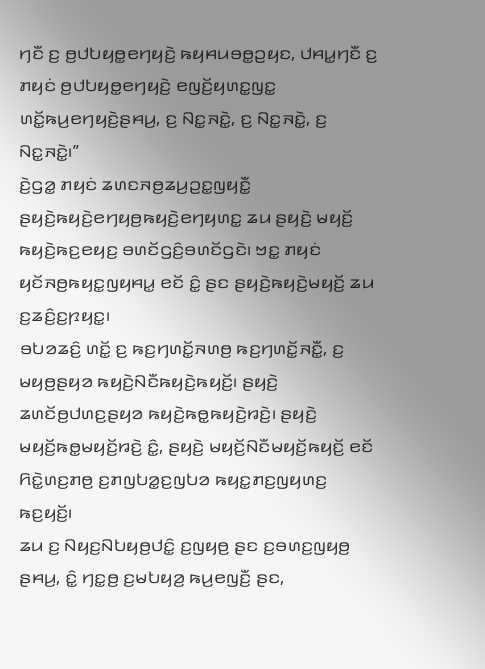ꤚꤢꤪ ꤢ꤬ ꤥ꤬ꤓꤝꤟꤥ꤭ꤕꤚꤟꤢꤧ꤬ ꤒꤟꤌꤣꤋꤥ꤭ꤑꤟꤢ, ꤓꤌꤣ꤭ꤚꤢꤪ ꤢ꤬ ꤊꤟꤢꤦ ꤥ꤬ꤓꤝꤟꤥ꤭ꤕꤚꤟꤢꤧ꤬ ꤕꤜꤢꤩ꤬ꤟꤛꤢ꤭ꤜꤢ꤭ ꤛꤢꤩ꤭ꤒꤣ꤬ꤕꤚꤟꤢꤧ꤬ꤔꤌꤣ꤬, ꤢ꤬ ꤡꤢ꤭ꤏꤢꤧ꤭, ꤢ꤬ ꤡꤢ꤭ꤏꤢꤧ꤭, ꤢ꤬ ꤡꤢ꤭ꤏꤢꤧ꤭꤯”
ꤢꤧ꤬ꤞꤤ꤭ ꤊꤟꤢꤦ ꤘꤛꤢꤏꤥ꤬ꤘꤣ꤬ꤑꤢ꤭ꤜꤟꤢꤪ꤭ ꤔꤟꤢꤧ꤬ꤒꤟꤢꤧ꤬ꤕꤚꤟꤥ꤬ꤒꤟꤢꤧ꤬ꤕꤚꤟꤛꤢ꤭ ꤘꤣ ꤔꤟꤢꤧ꤬ ꤗꤟꤢꤩ꤬ ꤒꤟꤢꤧ꤬ꤒꤢ꤬ꤕꤟꤢ꤬ ꤋꤛꤢꤩꤞꤢꤨ꤬ꤋꤛꤢꤩꤞꤢꤧ꤯ ꤠꤢ꤭ ꤊꤟꤢꤦ ꤟꤢꤩꤏꤥ꤬ꤒꤟꤢ꤭ꤜꤟꤌꤣ꤭ ꤕꤢꤩ ꤢꤨ꤭ ꤔꤢ ꤔꤟꤢꤧ꤬ꤒꤟꤢꤧ꤬ꤗꤟꤢꤩ꤬ ꤘꤣ ꤢ꤬ꤘꤢꤨ꤬ꤢ꤬ꤐꤟꤢ꤭꤯
ꤋꤝꤤꤘꤢꤨ꤬ ꤛꤢꤩ꤭ ꤢ꤬ ꤒꤢ꤬ꤚꤛꤢꤩ꤭ꤏꤛꤥ꤬ ꤒꤢ꤬ꤚꤛꤢꤩ꤭ꤏꤢꤪ꤭, ꤢ꤬ ꤗꤟꤥ꤬ꤔꤟꤤ ꤒꤟꤢꤧ꤬ꤡꤢꤪꤒꤟꤢꤧ꤬ꤒꤟꤢꤩ꤬꤯ ꤔꤟꤢꤧ꤬ ꤘꤛꤢꤩꤥ꤬ꤓꤛꤢ꤬ꤔꤟꤤ ꤒꤟꤢꤧ꤬ꤒꤥ꤭ꤒꤟꤢꤧ꤬ꤙꤢꤧ꤬꤯ ꤔꤟꤢꤧ꤬ ꤗꤟꤢꤩ꤬ꤒꤥ꤭ꤗꤟꤢꤩ꤬ꤙꤢꤧ꤬ ꤢꤨ꤭, ꤔꤟꤢꤧ꤬ ꤗꤟꤢꤩ꤬ꤡꤢꤪꤗꤟꤢꤩ꤬ꤒꤟꤢꤩ꤬ ꤕꤢꤩ ꤖꤢꤧ꤭ꤛꤢ꤬ꤊꤥ꤬ ꤢ꤬ꤊꤜꤝꤤ꤭ꤢ꤬ꤜꤝꤤ ꤒꤟꤢ꤭ꤊꤢ꤬ꤜꤟꤛꤢ꤬ ꤒꤢ꤬ꤟꤢꤩ꤬꤯
ꤘꤣ ꤢ꤬ ꤡꤟꤢ꤬ꤡꤝꤟꤥ꤬ꤓꤢꤨ꤭ ꤢ꤬ꤜꤟꤥ꤬ ꤔꤢ ꤢ꤬ꤋꤛꤢ꤬ꤜꤟꤥ꤬ ꤔꤌꤣ꤬, ꤢꤨ꤭ ꤚꤢ꤭ꤥ꤬ ꤢ꤬ꤗꤝꤟꤤ꤬ ꤒꤣ꤬ꤕꤜꤢꤪ꤬ ꤔꤢ,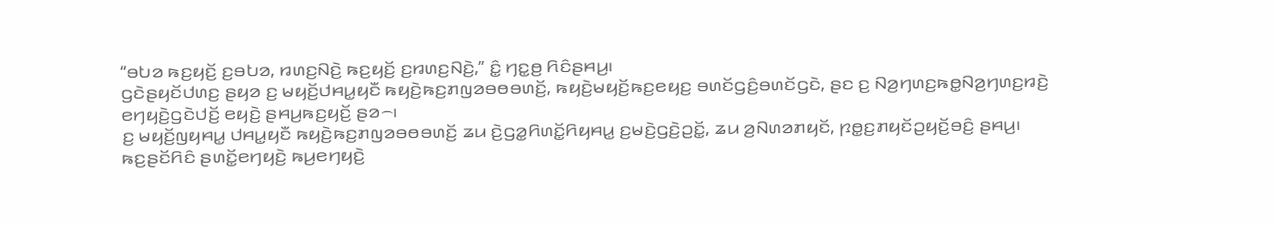“ꤋꤝꤤ ꤒꤢ꤬ꤟꤢꤩ꤬ ꤢ꤬ꤋꤝꤤ, ꤙꤛꤢ꤬ꤡꤢꤧ꤬ ꤒꤢ꤬ꤟꤢꤩ꤬ ꤢ꤬ꤙꤛꤢ꤬ꤡꤢꤧ꤬,” ꤢꤨ꤭ ꤚꤢ꤭ꤥ꤬ ꤖꤢꤨꤔꤌꤣ꤬꤯
ꤞꤢꤧꤔꤟꤢꤩꤓꤛꤢ꤬ ꤔꤟꤤ ꤢ꤬ ꤗꤟꤢꤩ꤬ꤓꤌꤣ꤭ꤟꤢꤪ ꤒꤟꤢꤧ꤬ꤒꤢ꤬ꤊꤜꤤꤋꤥꤋꤛꤢꤩ꤬, ꤒꤟꤢꤧ꤬ꤗꤟꤢꤩ꤬ꤒꤢ꤬ꤕꤟꤢ꤬ ꤋꤛꤢꤩꤞꤢꤨ꤬ꤋꤛꤢꤩꤞꤢꤧ, ꤔꤢ ꤢ꤬ ꤡꤤ꤬ꤚꤛꤢ꤬ꤒꤥ꤭ꤡꤤ꤬ꤚꤛꤢ꤬ꤙꤢꤧ꤬ ꤕꤚꤟꤢꤧ꤬ꤞꤢꤧꤓꤢꤩ꤬ ꤕꤟꤢꤧ꤬ ꤔꤌꤣ꤬ꤒꤢ꤬ꤟꤢꤩ꤬ ꤔꤤ꤮꤯
ꤢ꤬ ꤗꤟꤢꤩ꤬ꤜꤟꤌꤣ꤭ ꤓꤌꤣ꤭ꤟꤢꤪ ꤒꤟꤢꤧ꤬ꤒꤢ꤬ꤊꤜꤤꤋꤥꤋꤛꤢꤩ꤬ ꤘꤣ ꤢꤧ꤬ꤞꤤ꤭ꤖꤛꤢꤩ꤭ꤖꤟꤌꤣ꤭ ꤢ꤬ꤗꤢꤧ꤬ꤞꤢꤧ꤬ꤑꤢꤩ꤭, ꤘꤣ ꤤ꤬ꤡꤛꤤꤊꤟꤢꤩ, ꤐꤥ꤭ꤢ꤬ꤊꤟꤢꤩꤑꤟꤢꤩ꤬ꤋꤢꤨ꤬ ꤔꤌꤣ꤬꤯
ꤒꤢ꤬ꤔꤢꤩꤖꤢꤨ ꤔꤛꤢꤩ꤭ꤕꤚꤟꤢꤧ꤬ ꤒꤣ꤬ꤕꤚꤟꤢꤧ꤬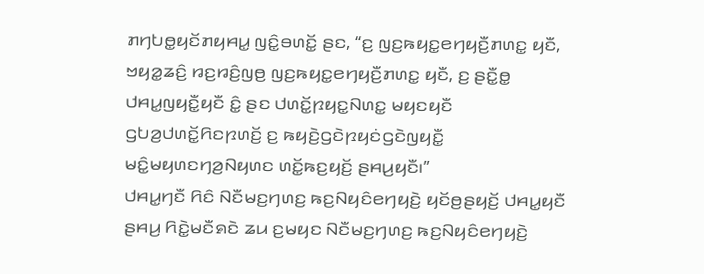ꤊꤚꤝꤥ꤭ꤟꤢꤩꤊꤟꤌꤣ꤭ ꤜꤢꤨ꤭ꤋꤛꤢꤩ꤭ ꤔꤢ, “ꤢ꤬ ꤜꤢ꤬ꤒꤟꤢ꤭ꤕꤚꤟꤢꤪ꤬ꤊꤛꤢ꤭ ꤟꤢꤪ, ꤠꤟꤤ꤭ꤘꤢꤨ꤬ ꤙꤢ꤬ꤙꤢꤨ꤬ꤜꤥ꤬ ꤜꤢ꤬ꤒꤟꤢ꤭ꤕꤚꤟꤢꤪ꤬ꤊꤛꤢ꤭ ꤟꤢꤪ, ꤢ꤬ ꤔꤢꤪ꤭ꤥ꤭ ꤓꤌꤣ꤭ꤜꤟꤢꤪ꤭ꤟꤢꤪ ꤢꤨ꤭ ꤔꤢ ꤓꤛꤢꤩ꤭ꤐꤟꤢ꤭ꤡꤛꤢ꤭ ꤗꤟꤢꤟꤢꤪ ꤞꤝꤤ꤬ꤓꤛꤢꤩ꤭ꤖꤢꤐꤛꤢꤩ꤬ ꤢ꤬ ꤒꤟꤢꤧ꤬ꤞꤢꤧꤐꤟꤢꤦꤞꤢꤧꤜꤟꤢꤪ꤭ ꤗꤢꤨ꤭ꤗꤟꤛꤢꤚꤤ꤬ꤡꤟꤛꤢ ꤛꤢꤩ꤭ꤒꤢ꤬ꤟꤢꤩ꤬ ꤔꤌꤣ꤬ꤟꤢꤪ꤯”
ꤓꤌꤣ꤭ꤚꤢꤪ ꤖꤢꤨ ꤡꤢꤪꤗꤢ꤬ꤚꤛꤢ꤬ ꤒꤢ꤬ꤡꤟꤢꤨꤕꤚꤟꤢꤧ꤬ ꤟꤢꤩꤥ꤬ꤔꤟꤢꤩ꤬ ꤓꤌꤣ꤭ꤟꤢꤪ ꤔꤌꤣ꤬ ꤖꤢꤧ꤭ꤗꤢꤪꤎꤢꤧ ꤘꤣ ꤢ꤬ꤗꤟꤢ ꤡꤢꤪꤗꤢ꤬ꤚꤛꤢ꤬ ꤒꤢ꤬ꤡꤟꤢꤨꤕꤚꤟꤢꤧ꤬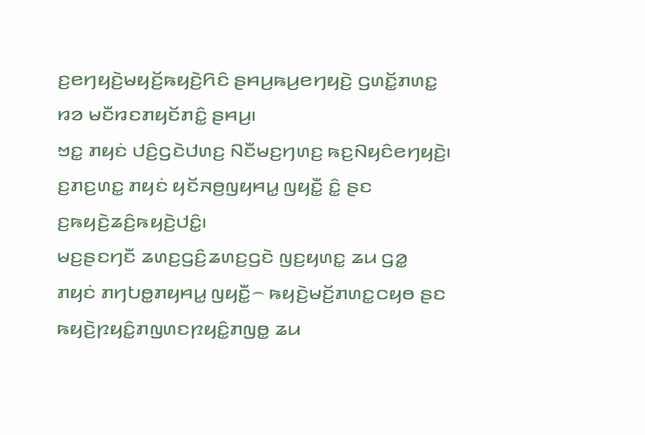ꤢ꤬ꤕꤚꤟꤢꤧ꤬ꤗꤟꤢꤩ꤬ꤒꤟꤢꤧ꤬ꤖꤢꤨ ꤔꤌꤣ꤬ꤒꤣ꤬ꤕꤚꤟꤢꤧ꤬ ꤞꤛꤢꤩ꤭ꤊꤛꤢ꤭ ꤙꤤ ꤗꤢꤪꤙꤢꤊꤟꤢꤩꤊꤢꤨ꤭ ꤔꤌꤣ꤬꤯
ꤠꤢ꤭ ꤊꤟꤢꤦ ꤓꤢꤨ꤬ꤞꤢꤧꤓꤛꤢ꤬ ꤡꤢꤪꤗꤢ꤬ꤚꤛꤢ꤬ ꤒꤢ꤬ꤡꤟꤢꤨꤕꤚꤟꤢꤧ꤬꤯ ꤢ꤬ꤊꤢ꤬ꤛꤢ꤭ ꤊꤟꤢꤦ ꤟꤢꤩꤏꤥ꤬ꤜꤟꤌꤣ꤭ ꤜꤟꤢꤪ꤭ ꤢꤨ꤭ ꤔꤢ ꤢ꤬ꤒꤟꤢꤧ꤬ꤘꤢꤨ꤬ꤒꤟꤢꤧ꤬ꤓꤢꤨ꤭꤯
ꤗꤢ꤬ꤔꤢꤚꤢꤪ ꤘꤛꤢ꤬ꤞꤢꤨ꤬ꤘꤛꤢ꤬ꤞꤢꤧ ꤜꤢ꤬ꤟꤛꤢ꤭ ꤘꤣ ꤞꤤ꤭ ꤊꤟꤢꤦ ꤊꤚꤝꤥ꤭ꤊꤟꤌꤣ꤭ ꤜꤟꤢꤪ꤭꤮ ꤒꤟꤢꤧ꤬ꤗꤢꤩ꤬ꤊꤛꤢ꤭ꤍꤟꤥ ꤔꤢ ꤒꤟꤢꤧ꤬ꤐꤟꤢꤨ꤭ꤊꤜꤛꤢꤐꤟꤢꤨ꤭ꤊꤜꤥ꤭ ꤘꤣ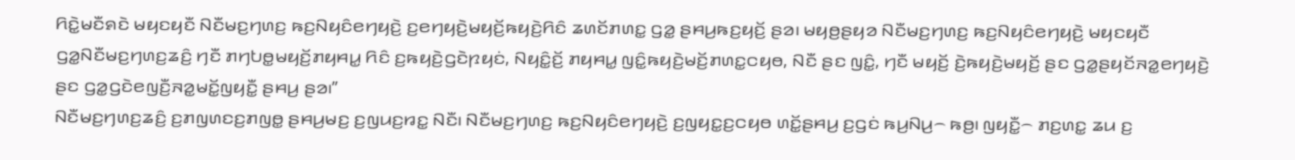ꤖꤢꤧ꤭ꤗꤢꤪꤎꤢꤧ ꤗꤟꤢꤟꤢꤪ ꤡꤢꤪꤗꤢ꤬ꤚꤛꤢ꤬ ꤒꤢ꤬ꤡꤟꤢꤨꤕꤚꤟꤢꤧ꤬ ꤢ꤬ꤕꤚꤟꤢꤧ꤬ꤗꤟꤢꤩ꤬ꤒꤟꤢꤧ꤬ꤖꤢꤨ ꤘꤛꤢꤩꤊꤛꤢ꤭ ꤞꤤ꤭ ꤔꤌꤣ꤬ꤒꤢ꤬ꤟꤢꤩ꤬ ꤔꤤ꤯ ꤗꤟꤥ꤬ꤔꤟꤤ ꤡꤢꤪꤗꤢ꤬ꤚꤛꤢ꤬ ꤒꤢ꤬ꤡꤟꤢꤨꤕꤚꤟꤢꤧ꤬ ꤗꤟꤢꤟꤢꤪ ꤞꤤ꤭ꤡꤢꤪꤗꤢ꤬ꤚꤛꤢ꤬ꤘꤢꤨ꤬ ꤚꤢꤪ ꤊꤚꤝꤥ꤭ꤗꤟꤢꤩ꤬ꤊꤟꤌꤣ꤭ ꤖꤢꤨ ꤢ꤬ꤒꤟꤢꤧ꤬ꤞꤢꤧꤐꤟꤢꤦ, ꤡꤟꤢꤨ꤭ꤢꤩ꤬ ꤊꤟꤌꤣ꤭ ꤜꤢꤨ꤭ꤒꤟꤢꤧ꤬ꤗꤢꤩ꤬ꤊꤛꤢ꤭ꤍꤟꤥ, ꤡꤢꤪ ꤔꤢ ꤜꤢꤨ꤭, ꤚꤢꤪ ꤗꤟꤢꤩ꤬ ꤢꤧ꤬ꤒꤟꤢꤧ꤬ꤗꤟꤢꤩ꤬ ꤔꤢ ꤞꤤ꤭ꤔꤟꤢꤩꤏꤤ꤭ꤕꤚꤟꤢꤧ꤬ ꤔꤢ ꤞꤤ꤭ꤞꤢꤧꤕꤜꤢꤪ꤬ꤏꤤ꤭ꤗꤢꤩ꤭ꤜꤟꤢꤪ꤭ ꤔꤌꤣ꤬ ꤔꤤ꤯”
ꤡꤢꤪꤗꤢ꤬ꤚꤛꤢ꤬ꤘꤢꤨ꤬ ꤢ꤬ꤊꤜꤛꤢꤢ꤬ꤊꤜꤥ꤭ ꤔꤌꤣ꤬ꤗꤢ꤬ ꤢ꤬ꤜꤣꤢ꤬ꤙꤢ꤭ ꤡꤢꤪ꤯ ꤡꤢꤪꤗꤢ꤬ꤚꤛꤢ꤬ ꤒꤢ꤬ꤡꤟꤢꤨꤕꤚꤟꤢꤧ꤬ ꤢ꤬ꤜꤟꤢ꤭ꤢ꤬ꤍꤟꤥ ꤛꤢꤩ꤭ꤔꤌꤣ꤬ ꤢ꤬ꤞꤢꤦ ꤒꤣ꤬ꤡꤣ꤬꤮ ꤒꤥ꤬꤯ ꤜꤟꤢꤪ꤭꤮ ꤊꤢ꤬ꤛꤢ꤭ ꤘꤣ ꤢ꤬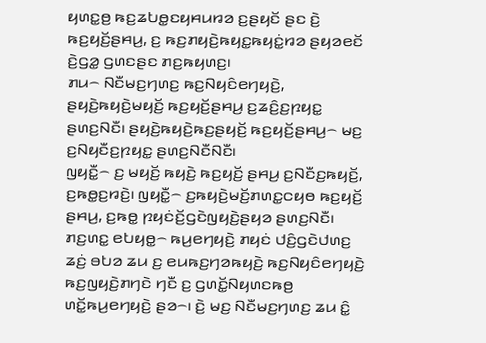ꤟꤛꤢ꤭ꤥ꤬ ꤒꤢ꤬ꤘꤝꤥ꤭ꤢꤟꤌꤣꤙꤤ ꤢ꤬ꤔꤟꤢꤩ ꤔꤢ ꤢꤧ꤬ ꤒꤢ꤬ꤟꤢꤩ꤬ꤔꤌꤣ꤬, ꤢ꤬ ꤒꤢ꤬ꤊꤟꤢꤧ꤬ꤒꤟꤢ꤭ꤒꤟꤢꤦ꤭ꤙꤤ ꤔꤟꤤꤕꤢꤩ ꤢꤧ꤬ꤞꤤ꤭ ꤞꤛꤢꤔꤢ ꤊꤢ꤬ꤒꤟꤛꤢ꤬꤯
ꤊꤣ꤮ ꤡꤢꤪꤗꤢ꤬ꤚꤛꤢ꤬ ꤒꤢ꤬ꤡꤟꤢꤨꤕꤚꤟꤢꤧ꤬, ꤔꤟꤢꤧ꤬ꤒꤟꤢꤧ꤬ꤗꤟꤢꤩ꤬ ꤒꤢ꤬ꤟꤢꤩ꤬ꤔꤌꤣ꤬ ꤢ꤬ꤘꤢꤨ꤬ꤢ꤬ꤐꤟꤢ꤭ ꤔꤛꤢ꤬ꤡꤢꤪ꤯ ꤔꤟꤢꤧ꤬ꤒꤟꤢꤧ꤬ꤒꤢ꤬ꤔꤟꤢꤩ꤬ ꤒꤢ꤬ꤟꤢꤩ꤬ꤔꤌꤣ꤬꤮ ꤗꤢ꤬ ꤢ꤬ꤡꤟꤢꤪꤢ꤬ꤐꤟꤢ꤭ ꤔꤛꤢ꤬ꤡꤢꤪꤡꤢꤪ꤯
ꤜꤟꤢꤪ꤭꤮ ꤢ꤬ ꤗꤟꤢꤩ꤬ ꤒꤟꤢꤧ꤬ ꤒꤢ꤬ꤟꤢꤩ꤬ ꤔꤌꤣ꤬ ꤢ꤬ꤡꤢꤪꤢ꤬ꤒꤟꤢꤩ꤬, ꤢ꤬ꤒꤥ꤭ꤢ꤬ꤙꤢꤧ꤬꤯ ꤜꤟꤢꤪ꤭꤮ ꤢ꤬ꤒꤟꤢꤧ꤬ꤗꤢꤩ꤬ꤊꤛꤢ꤭ꤍꤟꤥ ꤒꤢ꤬ꤟꤢꤩ꤬ ꤔꤌꤣ꤬, ꤢ꤬ꤒꤥ꤭ ꤐꤟꤢꤦꤢꤩ꤬ꤞꤢꤧꤜꤟꤢꤧ꤬ꤔꤟꤤ ꤔꤛꤢ꤬ꤡꤢꤪ꤯
ꤊꤢ꤬ꤛꤢ꤭ ꤕꤝꤟꤥ꤭꤮ ꤒꤣ꤬ꤕꤚꤟꤢꤧ꤬ ꤊꤟꤢꤦ ꤓꤢꤨ꤬ꤞꤢꤧꤓꤛꤢ꤬ ꤘꤢꤦ꤬ ꤋꤝꤤ ꤘꤣ ꤢ꤬ ꤕꤣꤒꤢ꤬ꤚꤤꤒꤟꤢꤧ꤬ ꤒꤢ꤬ꤡꤟꤢꤨꤕꤚꤟꤢꤧ꤬ ꤒꤢ꤬ꤜꤟꤢꤧ꤬ꤊꤚꤢꤧ ꤚꤢꤪ ꤢ꤬ ꤞꤛꤢꤩ꤭ꤡꤟꤛꤢꤒꤥ꤬ ꤛꤢꤩ꤭ꤒꤣ꤬ꤕꤚꤟꤢꤧ꤬ ꤔꤤ꤮꤯ ꤢꤧ꤬ ꤗꤢ꤬ ꤡꤢꤪꤗꤢ꤬ꤚꤛꤢ꤬ ꤘꤣ ꤢꤨ꤭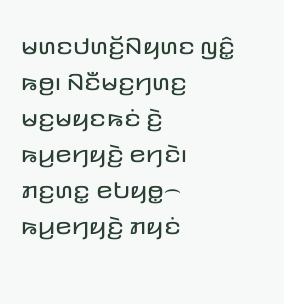ꤗꤛꤢꤓꤛꤢꤩ꤬ꤡꤟꤛꤢ ꤜꤢꤨ꤭ ꤒꤥ꤬꤯ ꤡꤢꤪꤗꤢ꤬ꤚꤛꤢ꤬ ꤗꤢ꤬ꤗꤟꤢꤒꤢꤦ ꤢꤧ꤬ ꤒꤣ꤬ꤕꤚꤟꤢꤧ꤬ ꤕꤚꤢꤧ꤯ ꤊꤢ꤬ꤛꤢ꤭ ꤕꤝꤟꤥ꤭꤮ ꤒꤣ꤬ꤕꤚꤟꤢꤧ꤬ ꤊꤟꤢꤦ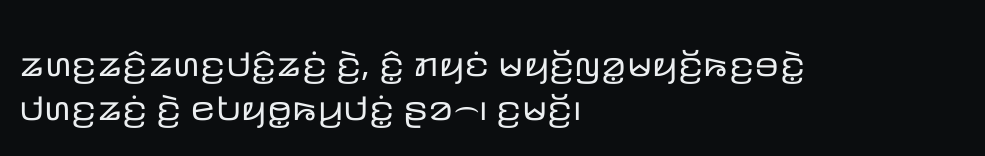ꤘꤛꤢ꤬ꤘꤢꤨ꤬ꤘꤛꤢ꤬ꤓꤢꤨ꤭ꤘꤢꤦ꤬ ꤢꤧ꤬, ꤢꤨ꤭ ꤊꤟꤢꤦ ꤗꤟꤢꤩ꤬ꤜꤤ꤭ꤗꤟꤢꤩ꤬ꤒꤢ꤬ꤋꤢꤧ꤭ ꤓꤛꤢ꤬ꤘꤢꤦ꤬ ꤢꤧ꤬ ꤕꤝꤟꤥ꤭ꤒꤣ꤬ꤓꤢꤦ꤭ ꤔꤤ꤮꤯ ꤢ꤬ꤗꤢꤩ꤬꤯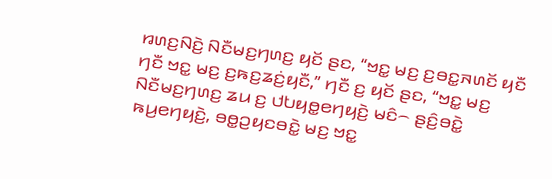ꤙꤛꤢ꤬ꤡꤢꤧ꤬ ꤡꤢꤪꤗꤢ꤬ꤚꤛꤢ꤬ ꤟꤢꤩ ꤔꤢ, “ꤠꤢ꤭ ꤗꤢ꤬ ꤢ꤬ꤋꤢ꤭ꤏꤛꤢꤩ ꤟꤢꤪ ꤚꤢꤪ ꤠꤢ꤭ ꤗꤢ꤬ ꤢ꤬ꤒꤢ꤬ꤘꤢꤦ꤬ꤟꤢꤪ,” ꤚꤢꤪ ꤢ꤬ ꤟꤢꤩ ꤔꤢ, “ꤠꤢ꤭ ꤗꤢ꤬ ꤡꤢꤪꤗꤢ꤬ꤚꤛꤢ꤬ ꤘꤣ ꤢ꤬ ꤓꤝꤟꤥ꤭ꤕꤚꤟꤢꤧ꤬ ꤗꤢꤨ꤮ ꤔꤢꤨ꤬ꤋꤢꤧ꤭ ꤒꤣ꤬ꤕꤚꤟꤢꤧ꤬, ꤋꤥ꤭ꤑꤟꤢꤋꤢꤧ꤭ ꤗꤢ꤬ ꤠꤢ꤭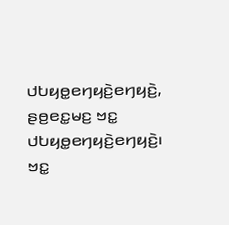ꤓꤝꤟꤥ꤭ꤕꤚꤟꤢꤧ꤬ꤕꤚꤟꤢꤧ꤬, ꤔꤥ꤬ꤕꤢ꤭ꤗꤢ꤬ ꤠꤢ꤭ ꤓꤝꤟꤥ꤭ꤕꤚꤟꤢꤧ꤬ꤕꤚꤟꤢꤧ꤬꤯ ꤠꤢ꤭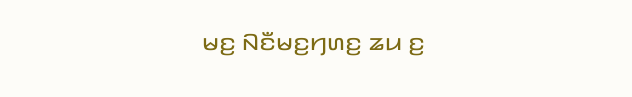ꤗꤢ꤬ ꤡꤢꤪꤗꤢ꤬ꤚꤛꤢ꤬ ꤘꤣ ꤢ꤬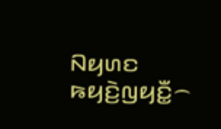ꤡꤟꤛꤢ ꤒꤟꤢꤧ꤬ꤜꤟꤢꤪ꤭꤮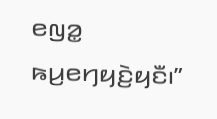ꤕꤜꤤ꤭ ꤒꤣ꤬ꤕꤚꤟꤢꤧ꤬ꤟꤢꤪ꤯”